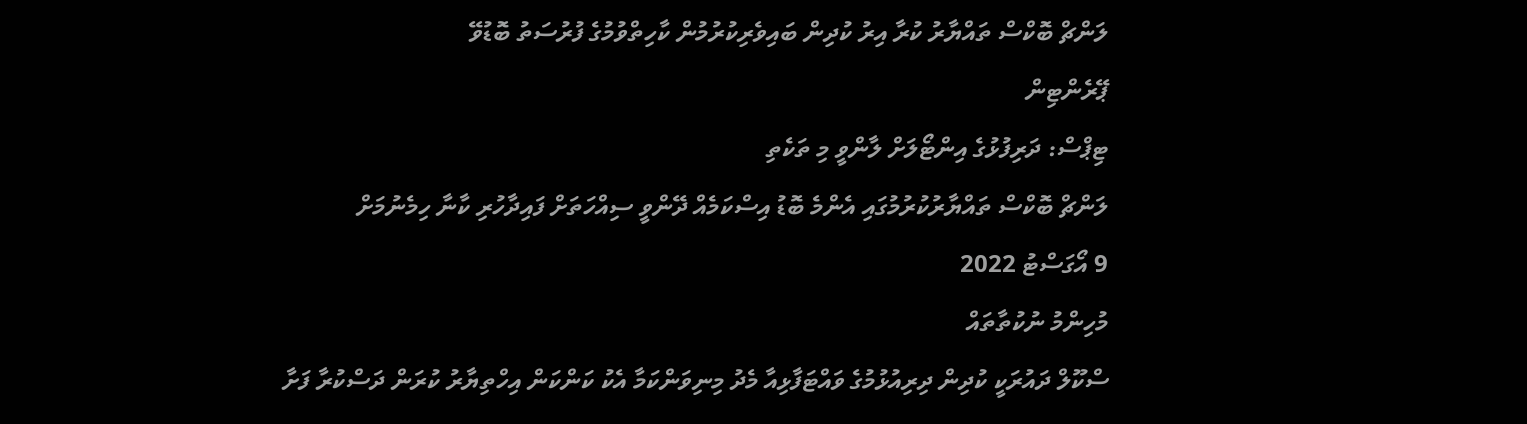ލަންޗް ބޮކްސް ތައްޔާރު ކުރާ އިރު ކުދިން ބައިވެރިކުރުމުން ކާހިތްވުމުގެ ފުރުސަތު ބޮޑުވޭ
ޕޭރެންޓިން
ޓިޕްސް: ދަރިފުޅުގެ އިންޓޯލަށް ލާންވީ މި ތަކެތި
ލަންޗް ބޮކްސް ތައްޔާރުކުރުމުގައި އެންމެ ބޮޑު އިސްކަމެއް ދޭންވީ ސިއްހަތަށް ފައިދާހުރި ކާނާ ހިމެނުމަށް
9 އޯގަސްޓު 2022
މުހިންމު ނުކުތާތައް
ސްކޫލް ދައުރަކީ ކުދިން ދިރިއުޅުމުގެ ވައްޓަފާޅިއާ މެދު މިނިވަންކަމާ އެކު ކަންކަން އިހްތިޔާރު ކުރަން ދަސްކުރާ ފަށާ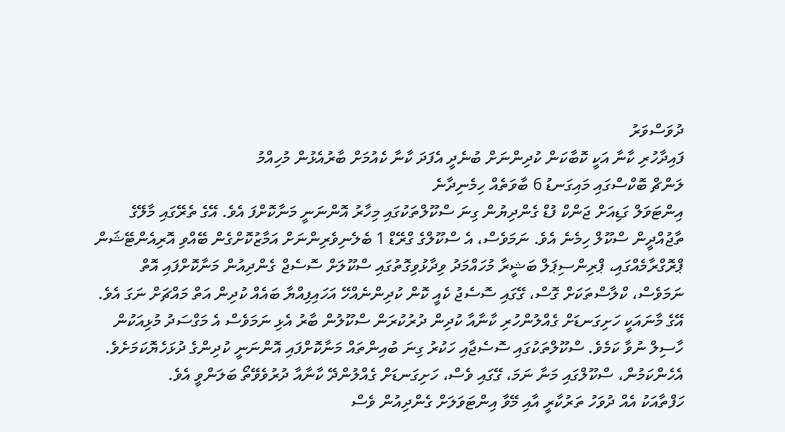ދުވަސްވަރު
ފައިދާހުރި ކާނާ އަކީ ކޮބާކަން ކުދިންނަށް ބުނެދީ އެފަދަ ކާނާ ކެއުމަށް ބާރުއެޅުން މުހިއްމު
ލަންޗް ބޮކްސްގައި މައިގަނޑު 6 ބާވަތެއް ހިމެނިދާނެ
އިންޓަވަލް ގަޑިއަށް ޖަންކް ފުޑް ގެންދިޔުން ގިނަ ސްކޫލްތަކުގައި މިހާރު އޮންނަނީ މަނާކޮށްފަ އެވެ. އޭގެ ތެރޭގައި މާލޭގެ ތާޖުއްދީން ސްކޫލް ހިމެނެ އެވެ. ނަމަވެސް، އެ ސްކޫލްގެ ގްރޭޑް 1 ބެލެނިވެރިންނަށް އަމާޒުކޮށްގެން ބޭއްވި އޮރިއެންޓޭޝަން ޕްރޮގްރާމެއްގައި، ޕްރިންސިޕަލް ބަޝީރާ މުހައްމަދު ވިދާޅުވިގޮތުގައި ސްކޫލަށް ސޮސެޖް ގެންދިއުން މަނާކޮށްފައި އޮތް ނަމަވެސް، ކްލާސްތަކަށް ގޮސް، ގޭގައި ސޮސެޖު ކެއީ ކޮން ކުދިންނެއްހޭ އަހައިފިއްޔާ ބައެއް ކުދިން އަތް މައްޗަށް ނަގަ އެވެ.
އޭގެ މާނައަކީ ހަށިގަނޑަށް ގެއްލުންހުރި ކާނާއާ ކުދިން ދުރުކުރަން ސްކޫލުން ބާރު އެޅި ނަމަވެސް އެ މަގްސަދު މުޅިއަކުން ހާސިލް ނުވާ ކަމެވެ. ސްކޫލްތަކުގައި ސޮސެޖާއި ހަކުރު ގިނަ ބުއިންތައް މަނާކޮށްފައި އޮންނަނީ ކުދިންގެ ދުޅަހެޔޮކަމަށެވެ. އެހެންކަމުން، ސްކޫލްގައި މަނާ ނަމަ، ގޭގައި ވެސް، ހަށިގަނޑަށް ގެއްލުންދޭ ކާނާއާ ދުރުވެވޭތޯ ބަލަންވީ އެވެ.
ހަފްތާއަކު އެއް ދުވަހު ތަރުކާރީ އާއި މޭވާ އިންޓަވަލަށް ގެންދިއުން ވެސް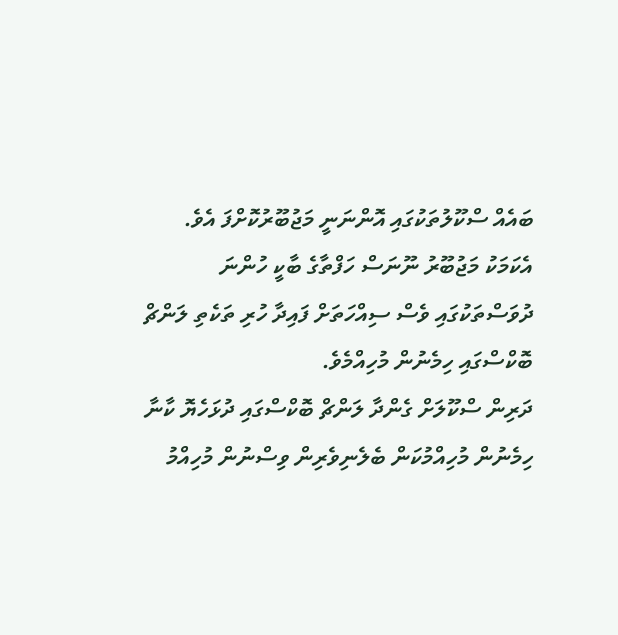ބައެއް ސްކޫލުތަކުގައި އޮންނަނީ މަޖުބޫރުކޮށްފަ އެވެ. އެކަމަކު މަޖުބޫރު ނޫނަސް ހަފްތާގެ ބާކީ ހުންނަ ދުވަސްތަކުގައި ވެސް ސިއްހަތަށް ފައިދާ ހުރި ތަކެތި ލަންޗް ބޮކްސްގައި ހިމެނުން މުހިއްމެވެ.
ދަރިން ސްކޫލަށް ގެންދާ ލަންޗް ބޮކްސްގައި ދުޅަހެޔޮ ކާނާ ހިމެނުން މުހިއްމުކަން ބެލެނިވެރިން ވިސްނުން މުހިއްމު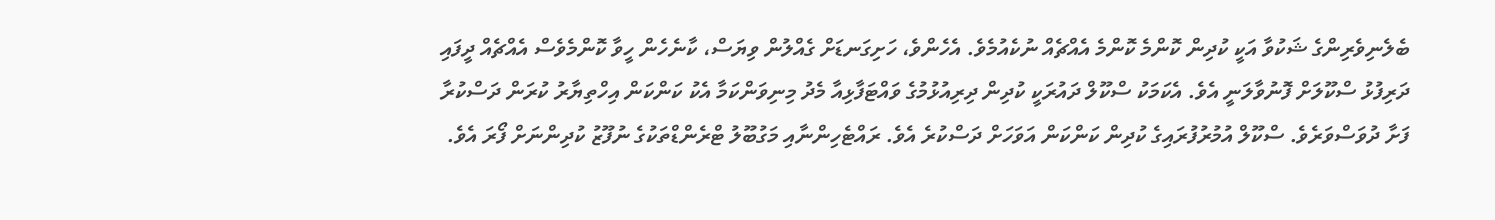ބެލެނިވެރިންގެ ޝަކުވާ އަކީ ކުދިން ކޮންމެ ކޮންމެ އެއްޗެއް ނުކެއުމެވެ. އެހެންވެ، ހަށިގަނޑަށް ގެއްލުން ވިޔަސް، ކާނެހެން ހީވާ ކޮންމެވެސް އެއްޗެއް ދީފައި ދަރިފުޅު ސްކޫލަށް ފޮނުވާލަނީ އެވެ. އެކަމަކު ސްކޫލް ދައުރަކީ ކުދިން ދިރިއުޅުމުގެ ވައްޓަފާޅިއާ މެދު މިނިވަންކަމާ އެކު ކަންކަން އިހްތިޔާރު ކުރަން ދަސްކުރާ ފަށާ ދުވަސްވަރެވެ. ސްކޫލް އުމުރުފުރައިގެ ކުދިން ކަންކަން އަވަހަށް ދަސްކުރެ އެވެ. ރައްޓެހިންނާއި މަގުބޫލު ޓްރެންޑްތަކުގެ ނުފޫޒު ކުދިންނަށް ފޯރަ އެވެ.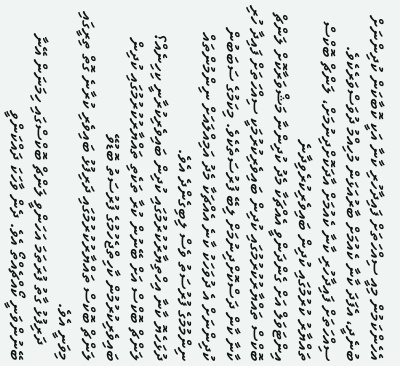އެހެންކަމުން މިއީ ސިއްހަތަށް ފައިދާހުރި ކާނާ އަކީ ކޮބާކަން ކުދިންނަށް ބުނެދީ، އެފަދަ ކާނާ ކެއުމަށް ބާރުއަޅަން މުހިއްމު ދުވަސްވަރެކެވެ.
ސިއްހަތަށް ފައިދާހުރި ކާނާ ކެއުމަށް އާދަކޮށްދިނުމަށް، ލަންޗް ބޮކްސް ތައްޔާރު ކުރުމުގައި ކުދިން ބައިވެރިކުރެވިދާނެ
އިންޓަވަލް އަށް ގެންދަންވީ އެއްޗަކާ މެދު ކުދިންނާ މަޝްވަރާކޮށް ލަންޗް ބޮކްސް ތައްޔާރުކުރުމުގައި ކުދިން ބައިވެރިކުރުމަކީ ސިއްހަތަށް ފައިދާ ހުރި ކާނާ ކާން ދަސްކޮށްދިނުމަށް ލިބޭ ފުރުސަތެކެވެ. މިކަމުގެ ސަބަބުން ކުދިންނަށް އެ ދުވަހަކު ކާނެ އެއްޗަކާ މެދު އަމިއްލައަށް ނިންމުންތައް ނިންމުމުގެ ފުރުސަތު ވެސް ލިބިގެންދެ އެވެ.
ދުޅަހެޔޮ ކާނާ އިހްތިޔާރުކުރުމުގައި ކުދިން ބައިވެރިކުރާނީ ކިހިނެއް؟
ލަންޗް ބޮކްސް އަށް ބޭނުން ކުރާ ތަކެތި ތައްޔާރުކުރުމުގައި ކުދިން ބައިވެރިކުރުމުން ކާހިތްޖެހުމުގެ ފުރުސަތު ބޮޑުވޭ
ލަންޗް ބޮކްސް ތައްޔާރުކުރުމުގައި ދަރިފުޅު ބައިވެރި ކުރާނެ ގޮތް ތިރީގައި މިވަނީ އެވެ.
    ދަރިފުޅު ގާތު ފުރަތަމަ އަހަންވީ ލަންޗް ބޮކްސްގައި ހިމަނަން އޭނާ ބޭނުންވަނީ ކޯއްޗެއްތޯ އެވެ. ދެން ވާހަކަ ދައްކަންވީ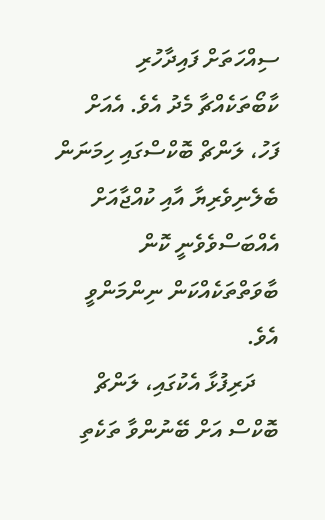ސިއްހަތަށް ފައިދާހުރި ކާބޯތަކެއްޗާ މެދު އެވެ. އެއަށް ފަހު، ލަންޗް ބޮކްސްގައި ހިމަނަން ބެލެނިވެރިޔާ އާއި ކުއްޖާއަށް އެއްބަސްވެވެނީ ކޮން ބާވަތްތަކެއްކަން ނިންމަންވީ އެވެ.
    ދަރިފުޅާ އެކުގައި، ލަންޗް ބޮކްސް އަށް ބޭނުންވާ ތަކެތި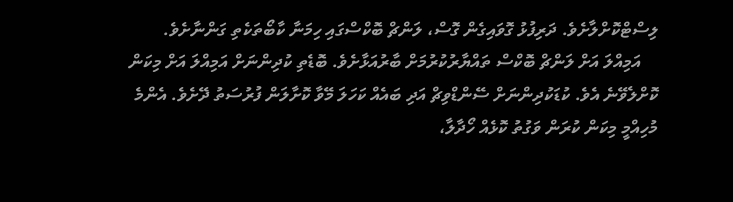ލިސްޓްކޮށްލާށެވެ. ދަރިފުޅު ގޮވައިގެން ގޮސް، ލަންޗް ބޮކްސްގައި ހިމަނާ ކާބޯތަކެތި ގަންނާށެވެ.
    އަމިއްލަ އަށް ލަންޗް ބޮކްސް ތައްޔާރުކުރުމަށް ބާރުއަޅާށެވެ. ބޮޑެތި ކުދިންނަށް އަމިއްލަ އަށް މިކަން ކޮށްލެވޭނެ އެވެ. ކުޑަކުދިންނަށް ސޭންޑްވިޗް އަދި ބައެއް ކަހަލަ މޭވާ ކޮށާލަން ފުރުސަތު ދޭށެވެ. އެންމެ މުހިއްމީ މިކަން ކުރަން ވަގުތު ކޮޅެއް ހޯދާލާ،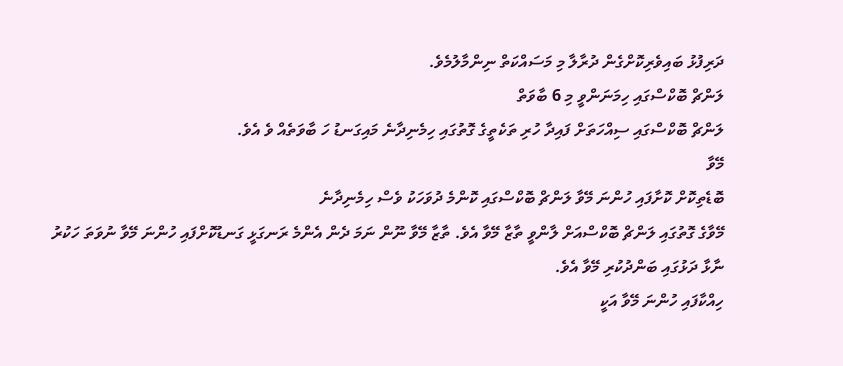ދަރިފުޅު ބައިވެރިކޮށްގެން ދުރާލާ މި މަސައްކަތް ނިންމާލުމެވެ.
ލަންޗް ބޮކްސްގައި ހިމަނަންވީ މި 6 ބާވަތް
ލަންޗް ބޮކްސްގައި ސިއްހަތަށް ފައިދާ ހުރި ތަކެތީގެ ގޮތުގައި ހިމެނިދާނެ މައިގަނޑު ހަ ބާވަތެއް ވެ އެވެ.
މޭވާ
ބޮޑެތިކޮށް ކޮށާފައި ހުންނަ މޭވާ ލަންޗް ބޮކްސްގައި ކޮންމެ ދުވަހަކު ވެސް ހިމެނިދާނެ
މޭވާގެ ގޮތުގައި ލަންޗް ބޮކްސްއަށް ލާންވީ ތާޒާ މޭވާ އެވެ. ތާޒާ މޭވާ ނޫން ނަމަ ދެން އެންމެ ރަނގަޅީ ގަނޑުކޮށްފައި ހުންނަ މޭވާ ނުވަތަ ހަކުރު ނާޅާ ދަޅުގައި ބަންދުކުރި މޭވާ އެވެ.
ހިއްކާފައި ހުންނަ މޭވާ އަކީ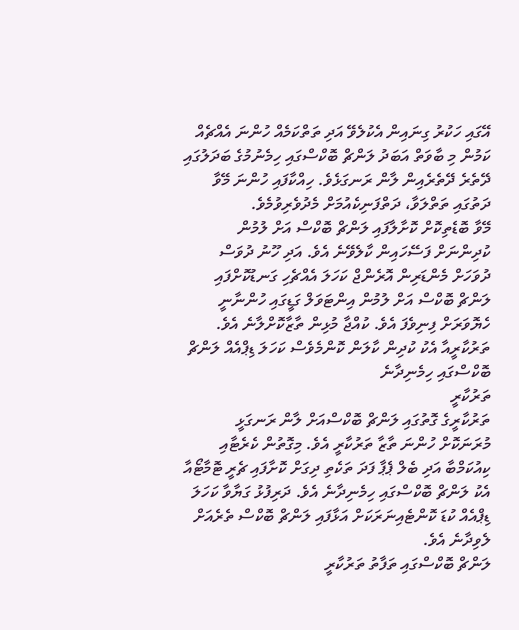އޭގައި ހަކުރު ގިނައިން އެކުލެވޭ އަދި ތަތްކަމެއް ހުންނަ އެއްޗެއް ކަމުން މި ބާވަތް އަބަދު ލަންޗް ބޮކްސްގައި ހިމެނުމުގެ ބަދަލުގައި ދޭތެރެ ދޭތެރެއިން ލާން ރަނގަޅެވެ. ހިއްކާފައި ހުންނަ މޭވާ ދަތުގައި ތަތްލަވާ، ދަތްފަނިކެއުމަށް މެދުވެރިވުމެވެ.
މޭވާ ބޮޑެތިކޮށް ކޮށާލާފައި ލަންޗް ބޮކްސް އަށް ލުމުން ކުދިންނަށް ފަސޭހައިން ކާލެވޭނެ އެވެ. އަދި ހޫނު ދުވަސް ދުވަހަށް މެންޑަރިން އޮރެންޖް ކަހަލަ އެއްޗެހި ގަނޑުކޮށްފައި ލަންޗް ބޮކްސް އަށް ލުމުން އިންޓަވަލް ގަޑީގައި ހުންނާނީ ހެޔޮވަރަށް ފިނިވެފަ އެވެ. ކުއްޖާ މުޅިން ތާޒާކޮށްލާނެ އެވެ.
ތަރުކާރީއާ އެކު ކުދިން ކާލަން ކޮންމެވެސް ކަހަލަ ޑިޕްއެއް ލަންޗް ބޮކްސްގައި ހިމެނިދާނެ
ތަރުކާރީ
ތަރުކާރީގެ ގޮތުގައި ލަންޗް ބޮކްސްއަށް ލާން ރަނގަޅީ މުރަނަކޮށް ހުންނަ ތާޒާ ތަރުކާރީ އެވެ. މިގޮތުން ކެރެޓާއި ކިއުކަމްބާ އަދި ބެލް ޕެޕާ ފަދަ ތަކެތި ދިގަށް ކޮށާފައި ޗެރީ ޓޮމާޓޯއާ އެކު ލަންޗް ބޮކްސްގައި ހިމެނިދާނެ އެވެ. ދަރިފުޅު ގަޔާވާ ކަހަލަ ޑިޕްއެއް ކުޑަ ކޮންޓެއިނަރަކަށް އަޅާފައި ލަންޗް ބޮކްސް ތެރެއަށް ލެވިދާނެ އެވެ.
ލަންޗް ބޮކްސްގައި ތަފާތު ތަރުކާރީ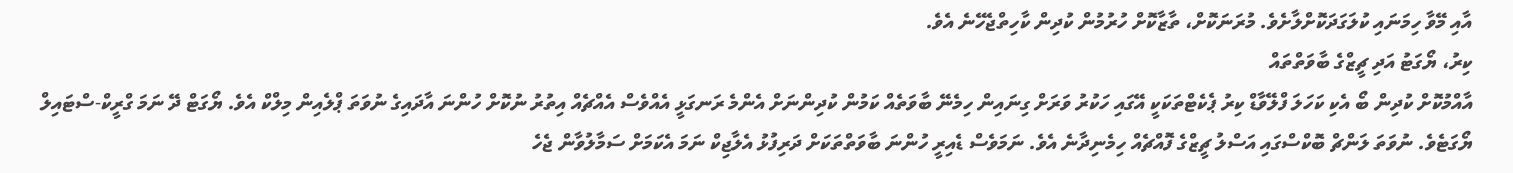އާއި މޭވާ ހިމަނައި ކުލަގަދަކޮށްލާށެވެ. މުރަނަކޮށް، ތާޒާކޮށް ހުރުމުން ކުދިން ކާހިތްޖެހޭނެ އެވެ.
ކިރު، ޔޯގަޓު އަދި ޗީޒްގެ ބާވަތްތައް
އާއްމުކޮށް ކުދިން ބޯ އެކި ކަހަލަ ފްލޭވާޑް ކިރު ޕެކެޓްތަކަކީ އޭގައި ހަކުރު ވަރަށް ގިނައިން ހިމެނޭ ބާވަތެއް ކަމުން ކުދިންނަށް އެންމެ ރަނގަޅީ އެއްވެސް އެއްޗެއް އިތުރު ނުކޮށް ހުންނަ އާދައިގެ ނުވަތަ ޕްލެއިން މިލްކް އެވެ. ޔޯގަޓް ދޭ ނަމަ ގްރީކް-ސްޓައިލް ޔޯގަޓެވެ. ނުވަތަ ލަންޗް ބޮކްސްގައި އަސްލު ޗީޒްގެ ފޮއްޗެއް ހިމެނިދާނެ އެވެ. ނަމަވެސް ޑެއިރީ ހުންނަ ބާވަތްތަކަށް ދަރިފުޅު އެލާޖިކް ނަމަ އެކަމަށް ސަމާލުވާން ޖެހެ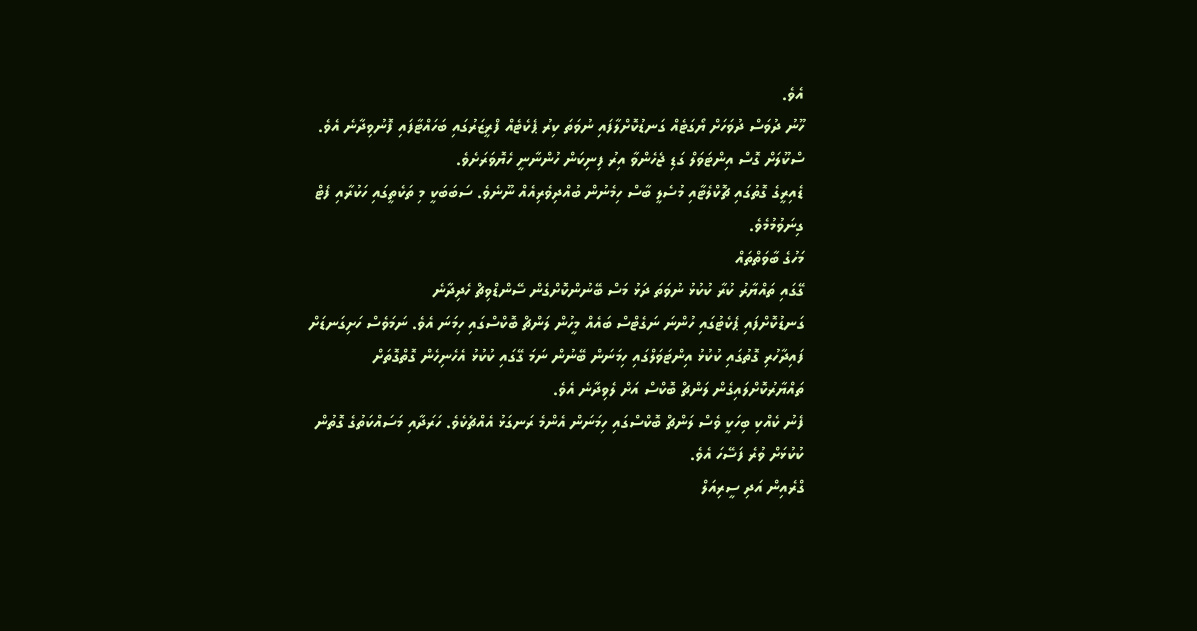އެވެ.
ހޫނު ދުވަސް ދުވަހަށް ޔޯގަޓެއް ގަނޑުކޮށްލާފައި ނުވަތަ ކިރު ޕެކެޓެއް ފްރީޒަރުގައި ބަހައްޓާފައި ފޮނުވިދާނެ އެވެ. ސްކޫލަށް ގޮސް އިންޓަވަލް ގަޑި ޖެހެންވާ އިރު ފިނިކަން ހުންނާނީ ހެޔޮވަރަށެވެ.
ޑެއިރީގެ ގޮތުގައި ޗޮކްލެޓާއި މުސެލީ ބާސް ހިމެނުން ބުއްދިވެރިއެއް ނޫނެވެ. ސަބަބަކީ މި ތަކެތީގައި ހަކުރާއި ފެޓް ގިނަވުމުމެވެ.
މަހުގެ ބާވަތްތައް
ގޭގައި ތައްޔާރު ކުރާ ކުކުޅު ނުވަތަ ދަޅު މަސް ބޭނުންކޮށްގެން ސޭންޑްވިޗް ހެދިދާނެ
ގަނޑުކޮށްފައި ޕެކެޓުގައި ހުންނަ ނަގެޓްސް ބައެއް މީހުން ލަންޗް ބޮކްސްގައި ހިމަނަ އެވެ. ނަމަވެސް ހަށިގަނޑަށް ފައިދާހުރި ގޮތުގައި ކުކުޅު އިންޓަވަލްގައި ހިމަނަން ބޭނުން ނަމަ ގޭގައި ކުކުޅު އެހެނިހެން ގޮތްގޮތަށް ތައްޔާރުކޮށްލައިގެން ލަންޗް ބޮކްސް އަށް ލެވިދާނެ އެވެ.
ފެނު ކެއްކި ބިހަކީ ވެސް ލަންޗް ބޮކްސްގައި ހިމަނަން އެންމެ ރަނގަޅު އެއްޗެކެވެ. ހަރަދާއި މަސައްކަތުގެ ގޮތުން ކުކުޅަށް ވުރެ ފަސޭހަ އެވެ.
ގްރެއިން އަދި ސީރިއަލް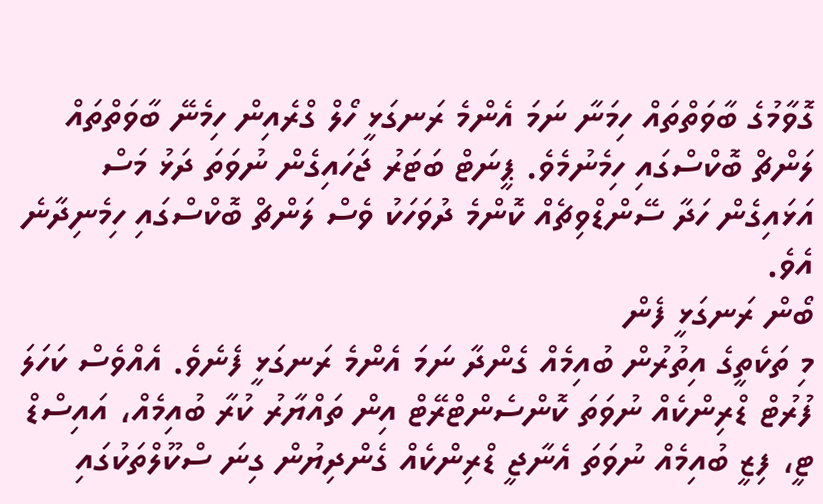ގޮވާމުގެ ބާވަތްތައް ހިމަނާ ނަމަ އެންމެ ރަނގަޅީ ހޯލް ގްރެއިން ހިމެނޭ ބާވަތްތައް ލަންޗް ބޮކްސްގައި ހިމެނުމެވެ. ޕީނަޓް ބަޓަރު ޖަހައިގެން ނުވަތަ ދަޅު މަސް އަޅައިގެން ހަދާ ސޭންޑްވިޗެއް ކޮންމެ ދުވަހަކު ވެސް ލަންޗް ބޮކްސްގައި ހިމެނިދާނެ އެވެ.
ބޯން ރަނގަޅީ ފެން
މި ތަކެތީގެ އިތުރުން ބުއިމެއް ގެންދާ ނަމަ އެންމެ ރަނގަޅީ ފެނެވެ. އެއްވެސް ކަހަލަ ފުރުޓް ޑްރިންކެއް ނުވަތަ ކޮންސެންޓްރޭޓް އިން ތައްޔާރު ކުރާ ބުއިމެއް، އައިސްޑް ޓީ، ފިޒީ ބުއިމެއް ނުވަތަ އެނާޖީ ޑްރިންކެއް ގެންދިޔުން ގިނަ ސްކޫލްތަކުގައި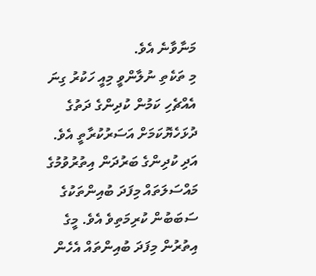މަނާވާނެ އެވެ.
މި ތަކެތި ނުލާންވީ މިއީ ހަކުރު ގިނަ އެއްޗެހި ކަމުން ކުދިންގެ ދަތުގެ ދުޅަހެޔޮކަމަށް އަސަރުކުރާތީ އެވެ. އަދި ކުދިންގެ ބަރުދަން އިތުރުވުމުގެ މައްސަލަތައް މިފަދަ ބުއިންތަކުގެ ސަބަބުން ކުރިމަތިވެ އެވެ. މީގެ އިތުރުން މިފަދަ ބުއިންތައް އެހެން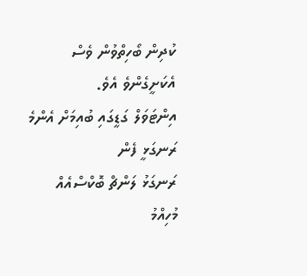ކުދިން ބޯހިތްވުން ވެސް އެކަށީގެންވެ އެވެ.
އިންޓަވަލް ގަޑީގައި ބުއިމަށް އެންމެ ރަނގަޅީ ފެން
ރަނގަޅު ލަންޗް ބޮކްސްއެއް މުހިއްމު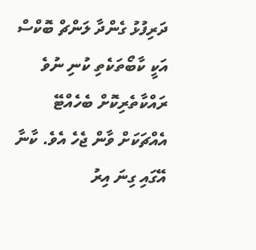ދަރިފުޅު ގެންދާ ލަންޗް ބޮކްސް އަކީ ކާބޯތަކެތި ކުނި ނުވެ ރައްކާތެރިކޮށް ބެހެއްޓޭ އެއްޗަކަށް ވާން ޖެހެ އެވެ. ކާނާ އޭގައި ގިނަ އިރު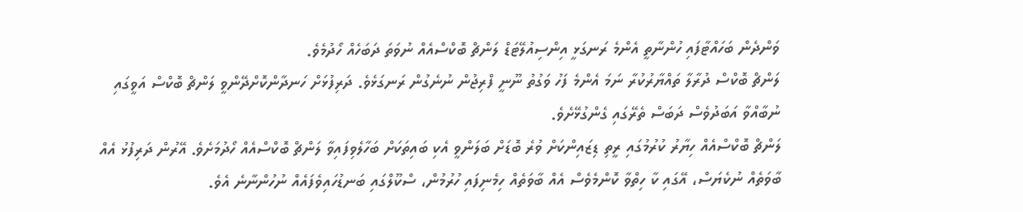ވަންދެން ބަހައްޓާފައި ހުންނާތީ އެންމެ ރަނގަޅީ އިންސިއުލޭޓަޑް ލަންޗް ބޮކްސްއެއް ނުވަތަ ދަބަހެއް ހޯދުމެވެ.
ލަންޗް ބޮކްސް ދުރާލާ ތައްޔާރުކުރާ ނަމަ އެންމެ ފަހު ވަގުތު ނޫނީ ފްރިޖުން ނުނެގުން ރަނގަޅެވެ. ދަރިފުޅަށް ހަނދާންކޮށްދޭންވީ ލަންޗް ބޮކްސް އަވީގައި ނުބާއްވާ އަބަދުވެސް ދަބަސް ތެރޭގައި ގެންގުޅޭށެވެ.
ލަންޗް ބޮކްސްއެއް ހިޔާރު ކުރުމުގައި ރީތި ޑިޒައިންކަށް ވުރެ ބޮޑަށް ބަލަންވީ އެކި ބައިތަކަށް ބަހާލެވިފައިވާ ލަންޗް ބޮކްސްއެއް ހޯދުމަށެވެ. އޭރުން ދަރިފުޅު އެއް ބާވަތެއް ނުކެޔަސް، އޭގައި ކާ ހިތްވާ ކޮންމެވެސް އެއް ބާވަތެއް ހިމެނިފައި ހުރުމުން، ސްކޫލްގައި ބަނޑުހައިވެފައެއް ނުހުންނާނެ އެވެ.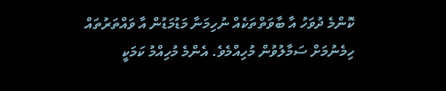ކޮންމެ ދުވަހު އާ ބާވަތްތަކެއް ނުހިމަނާ މަޑުމަޑުން އާ ވައްތަރުތައް ހިމެނުމަށް ސަމާލުވުން މުހިއްމެވެ. އެންމެ މުހިއްމު ކަމަކީ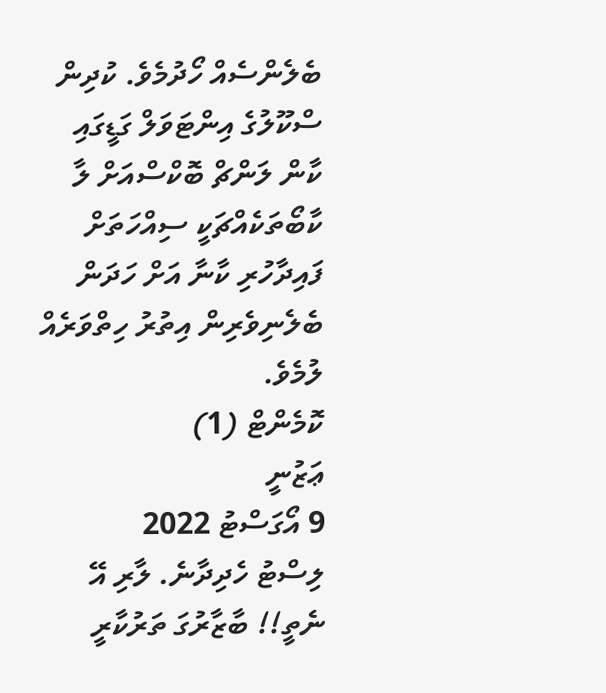ބެލެންސެއް ހޯދުމެވެ. ކުދިން ސްކޫލުގެ އިންޓަވަލް ގަޑީގައި ކާން ލަންޗް ބޮކްސްއަށް ލާ ކާބޯތަކެއްޗަކީ ސިއްހަތަށް ފައިދާހުރި ކާނާ އަށް ހަދަން ބެލެނިވެރިން އިތުރު ހިތްވަރެއް ލުމެވެ.
ކޮމެންޓް (1)
ޢަޒުނީ
9 އޯގަސްޓު 2022
ލިސްޓު ހެދިދާނެ. ލާރި އޭ ނެތީ!! ބާޒާރުގަ ތަރުކާރީ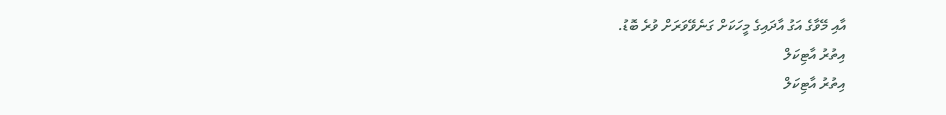އާއި މޭވާގެ އަގު އާދައިގެ މީހަކަށް ގަނެވޭވަރަށް ވުރެ ބޮޑު.
އިތުރު އާޓިކަލް
އިތުރު އާޓިކަލް